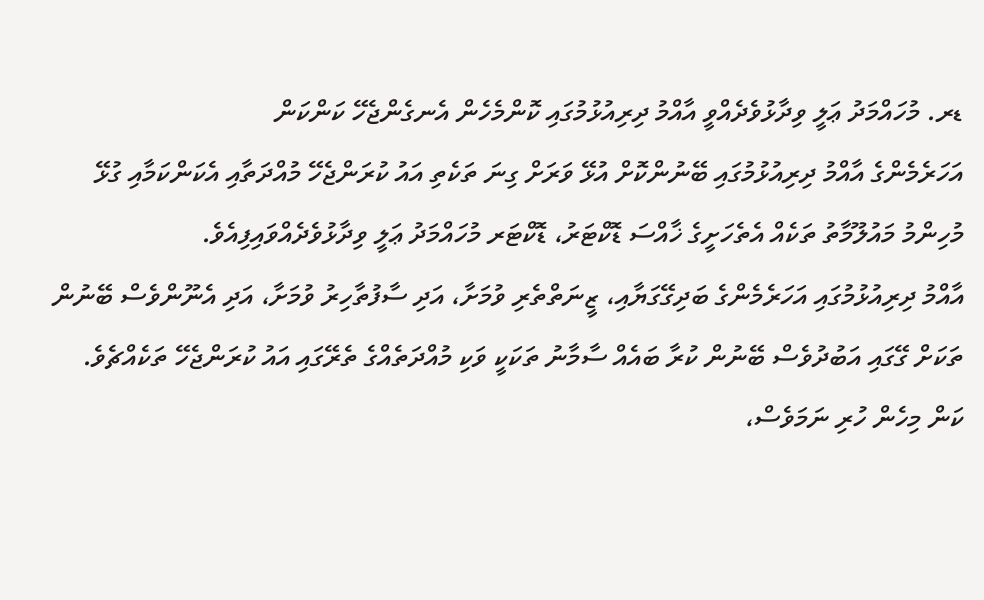ޑރ. މުހައްމަދު ޢަލީ ވިދާޅުވެދެއްވީ އާއްމު ދިރިއުޅުމުގައި ކޮންމެހެން އެނގެންޖެހޭ ކަންކަން
އަހަރެމެންގެ އާއްމު ދިރިއުޅުމުގައި ބޭނުންކޮށް އުޅޭ ވަރަށް ގިނަ ތަކެތި އައު ކުރަންޖެހޭ މުއްދަތާއި އެކަންކަމާއި ގުޅޭ މުހިންމު މައުލޫމާތު ތަކެއް އެތެހަށީގެ ޚާއްސަ ޑޮކްޓަރު، ޑޮކްޓަރ މުހައްމަދު ޢަލީ ވިދާޅުވެދެއްވައިފިއެވެ.
އާއްމު ދިރިއުޅުމުގައި އަހަރެމެންގެ ބަދިގޭގަޔާއި، ޒީނަތްތެރި ވުމަށާ، އަދި ސާފުތާހިރު ވުމަށާ، އަދި އެނޫންވެސް ބޭނުން ތަކަށް ގޭގައި އަބުދުވެސް ބޭނުން ކުރާ ބައެއް ސާމާނު ތަކަކީ ވަކި މުއްދަތެއްގެ ތެރޭގައި އައު ކުރަންޖެހޭ ތަކެއްޗެވެ.
ކަން މިހެން ހުރި ނަމަވެސް،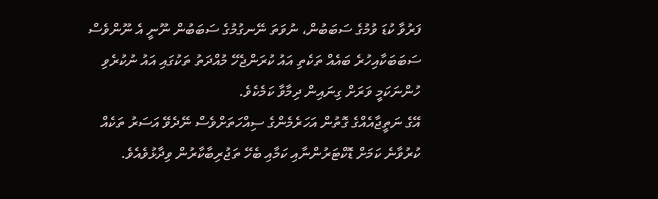ފަރުވާ ކުޑަ ވުމުގެ ސަބަބުން، ނުވަތަ ނޭނގުމުގެ ސަބަބުން ނޫނީ އެ ނޫންވެސް ސަބަބަކާއިހުރެ ބައެއް ތަކެތި އައު ކުރަންޖެހޭ މުއްދަތު ތަކުގައި އައު ނުކުރެވި ހުންނަކަމީ ވަރަށް ގިނައިން ދިމާވާ ކަމެކެވެ.
އޭގެ ނަތީޖާއެއްގެ ގޮތުން އަހަރެމެންގެ ސިއްހަތަށްވެސް ނޭދެވޭ އަސަރު ތަކެއް ކުރުވާނެ ކަމަށް ޑޮކްޓަރުންނާއި ކަމާއި ބެހޭ ތަޖުރިބާކާރުން ވިދާޅުވެއެވެ.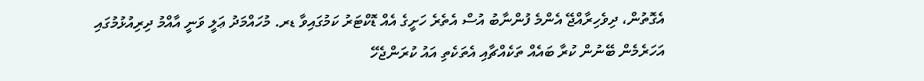އެގޮތުން، ދިވެހިރާއްޖޭ އެންމެ ފުންނާބު އުސް އެތެރެ ހަށީގެ އެއް ޑޮކްޓަރު ކަމުގައިވާ ޑރ. މުހައްމަދު ޢަލީ ވަނީ އާއްމު ދިރިއުޅުމުގައި އަހަރެމެން ބޭނުން ކުރާ ބައެއް ތަކެއްޗާއި އެތަކެތި އައު ކުރަންޖެހޭ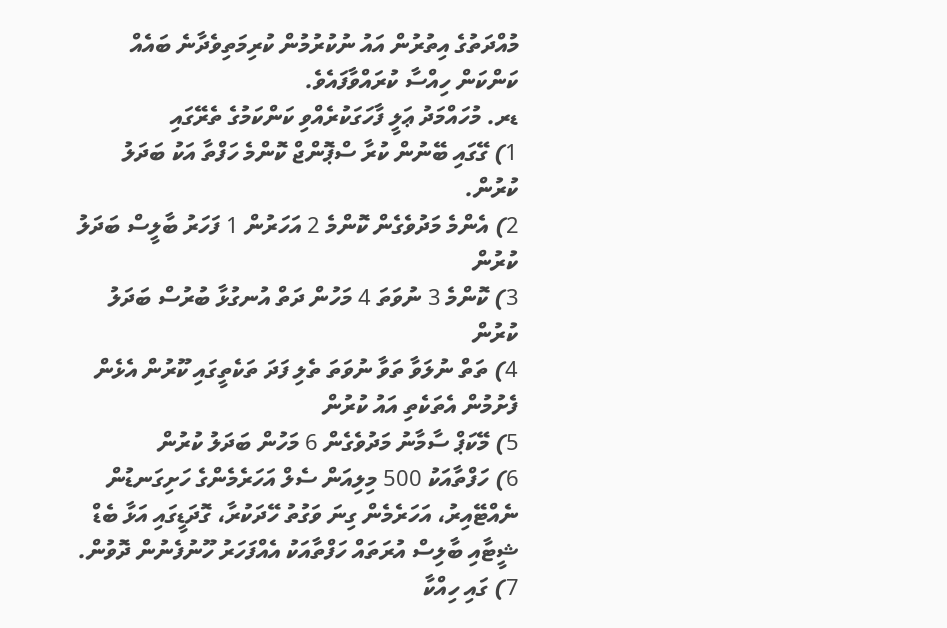މުއްދަތުގެ އިތުރުން އައު ނުކުރުމުން ކުރިމަތިވެދާނެ ބައެއް ކަންކަން ހިއްސާ ކުރައްވާފައެވެ.
ޑރ. މުހައްމަދު ޢަލީ ފާހަގަކުރެއްވި ކަންކަމުގެ ތެރޭގައި
1) ގޭގައި ބޭނުން ކުރާ ސްޕޮންޖް ކޮންމެ ހަފްތާ އަކު ބަދަލު ކުރުން.
2) އެންމެ މަދުވެގެން ކޮންމެ 2 އަހަރުން 1 ފަހަރު ބާލީސް ބަދަލު ކުރުން
3) ކޮންމެ 3 ނުވަތަ 4 މަހުން ދަތް އުނގުޅާ ބުރުސް ބަދަލު ކުރުން
4) ތަތް ނުލަވާ ތަވާ ނުވަތަ ތެލި ފަދަ ތަކެތީގައި ކޫރުން އެޅެން ފެށުމުން އެތަކެތި އައު ކުރުން
5) މޭކަޕް ސާމާނު މަދުވެގެން 6 މަހުން ބަދަލު ކުރުން
6) ހަފްތާއަކު 500 މިލިއަން ސެލް އަހަރެމެންގެ ހަށިގަނޑުން ނެއްޓޭއިރު، އަހަރެމެން ގިނަ ވަގުތު ހޭދަކުރާ، ގޮދަޑީގައި އަޅާ ބެޑް ޝީޓާއި ބާލިސް އުރަތައް ހަފްތާއަކު އެއްފަހަރު ހޫނުފެނުން ދޮވުން.
7) ގައި ހިއްކާ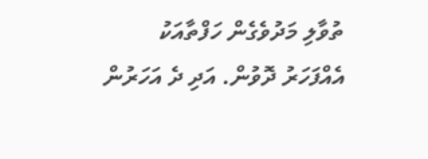ތުވާލި މަދުވެގެން ހަފްތާއަކު އެއްފަހަރު ދޮވުން. އަދި ދެ އަހަރުން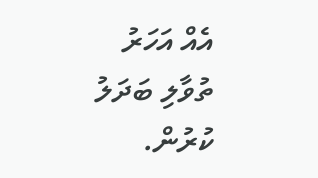އެއް އަހަރު ތުވާލި ބަދަލު ކުރުން.